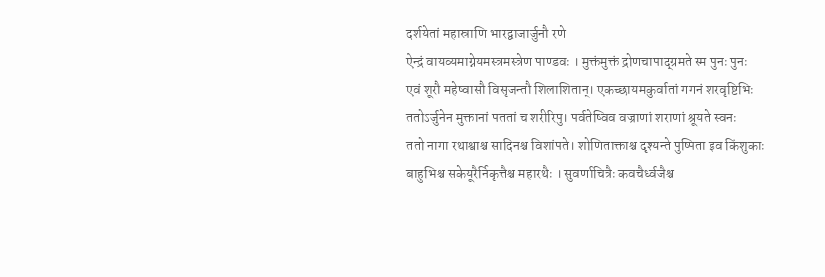दर्शयेतां महास्राणि भारद्वाजार्जुनौ रणे
ऐन्द्रं वायव्यमाग्नेयमस्त्रमस्त्रेण पाण्डवः । मुक्तंमुक्तं द्रोणचापाद्ग्रमते स्म पुनः पुनः
एवं शूरौ महेष्वासौ विसृजन्तौ शिलाशितान्। एकच्छायमकुर्वातां गगनं शरवृष्टिभिः
ततोऽर्जुनेन मुक्तानां पततां च शरीरिपु। पर्वतेष्विव वज्राणां शराणां श्रूयते स्वनः
ततो नागा रथाश्वाश्च सादिनश्च विशांपते। शोणिताक्ताश्च दृश्यन्ते पुष्पिता इव किंशुकाः
बाहुभिश्च सकेयूरैर्निकृत्तैश्च महारथैः । सुवर्णाचित्रैः कवचैर्ध्वजैश्च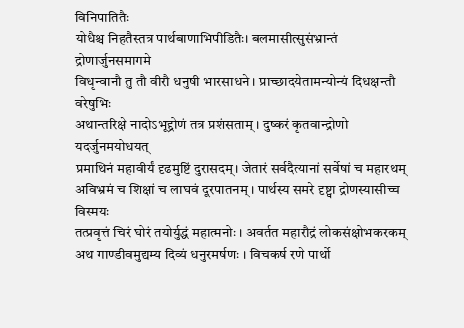विनिपातितैः
योधैश्च निहतैस्तत्र पार्थबाणाभिपीडितैः। बलमासीत्सुसंभ्रान्तं द्रोणार्जुनसमागमे
विधृन्वानौ तु तौ वीरौ धनुषी भारसाधने। प्राच्छादयेतामन्योन्यं दिधक्षन्तौ वरेषुभिः
अथान्तरिक्षे नादोऽभूद्द्रोणं तत्र प्रशंसताम् । दुष्करं कृतवान्द्रोणो यदर्जुनमयोधयत्
प्रमाथिनं महावीर्यं दृढमुष्टिं दुरासदम्। जेतारं सर्वदैत्यानां सर्वेषां च महारथम्
अविभ्रमं च शिक्षां च लाघवं दूरपातनम् । पार्थस्य समरे दृष्ट्वा द्रोणस्यासीच्च विस्मयः
तत्प्रवृत्तं चिरं घोरं तयोर्युद्धं महात्मनोः । अवर्तत महारौद्रं लोकसंक्षोभकरकम्
अथ गाण्डीवमुद्यम्य दिव्यं धनुरमर्षणः । विचकर्ष रणे पार्थो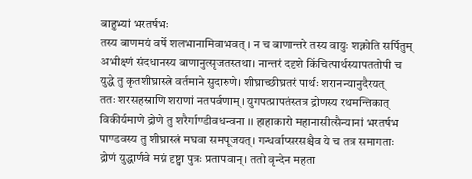बाहुभ्यां भरतर्षभः
तस्य बाणमयं वर्षे शलभानामिवाभवत् । न च बाणान्तरे तस्य वायुः शक्नोति सर्पितुम्
अभीक्ष्णं संदधानस्य बाणानुत्सृजतस्तथा। नान्तरं ददृशे किंचित्पार्थस्यापततोपी च
युद्धे तु कृतशीघ्रास्त्रे वर्तमाने सुदारुणे। शीघ्राच्छीघ्रतरं पार्थः शरानन्यानुदैरयत्
ततः शरसहस्राणि शराणां नतपर्वणाम्। युगपत्प्रापतंस्तत्र द्रोणस्य रथमन्तिकात्
विकीर्यमाणे द्रोणे तु शरैर्गाण्डीवधन्वना ।। हाहाकारो महानासीत्सैन्यानां भरतर्षभ
पाण्डवस्य तु शीघ्रास्त्रं मघवा समपूजयत्। गन्धर्वाप्सरसश्चैव ये च तत्र समागताः
द्रोणं युद्धार्णवे मग्नं दृष्ट्वा पुत्रः प्रतापवान्। ततो वृन्देन महता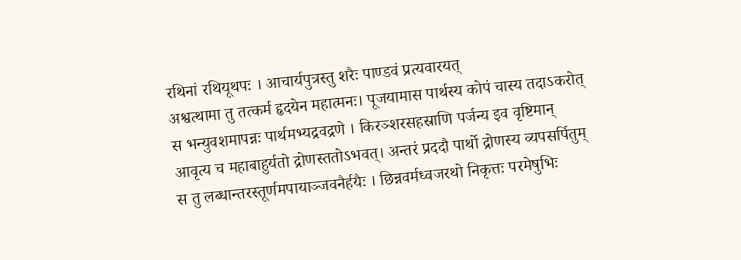रथिनां रथियूथपः । आचार्यपुत्रस्तु शरैः पाण्डवं प्रत्यवारयत्
अश्वत्थामा तु तत्कर्म हृदयेन महात्मनः। पूजयामास पार्थस्य कोपं चास्य तदाऽकरोत्
स भन्युवशमापन्नः पार्थमभ्यद्रवद्रणे । किरञ्शरसहस्राणि पर्जन्य इव वृष्टिमान्
आवृत्य च महाबाहुर्यतो द्रोणस्ततोऽभवत्। अन्तरं प्रददौ पार्थो द्रोणस्य व्यपसर्पितुम्
स तु लब्धान्तरस्तूर्णमपायाञ्जवनैर्हयैः । छिन्नवर्मध्वजरथो निकृत्तः परमेषुभिः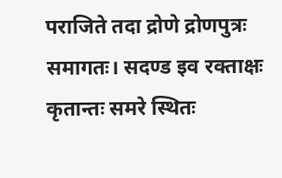पराजिते तदा द्रोणे द्रोणपुत्रः समागतः। सदण्ड इव रक्ताक्षः कृतान्तः समरे स्थितः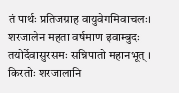तं पार्थः प्रतिजग्राह वायुवेगमिवाचलः। शरजालेन महता वर्षमाण इवाम्बुदः
तयोर्देवासुरसमः सन्निपातो महानभूत् । किरतोः शरजालानि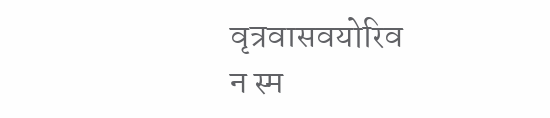वृत्रवासवयोरिव
न स्म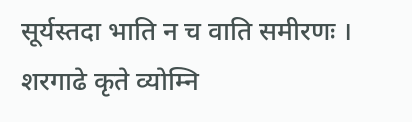सूर्यस्तदा भाति न च वाति समीरणः । शरगाढे कृते व्योम्नि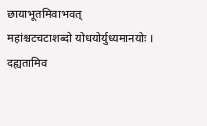छायाभूतमिवाभवत्
महांश्चटचटाशब्दो योधयोर्युध्यमानयोः । दह्यतामिव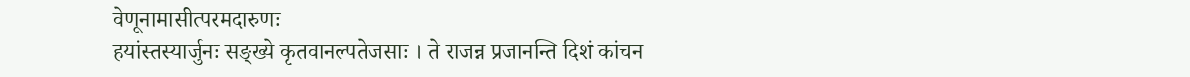वेणूनामासीत्परमदारुणः
हयांस्तस्यार्जुनः सङ्ख्ये कृतवानल्पतेजसाः । ते राजन्न प्रजानन्ति दिशं कांचन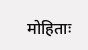मोहिताः